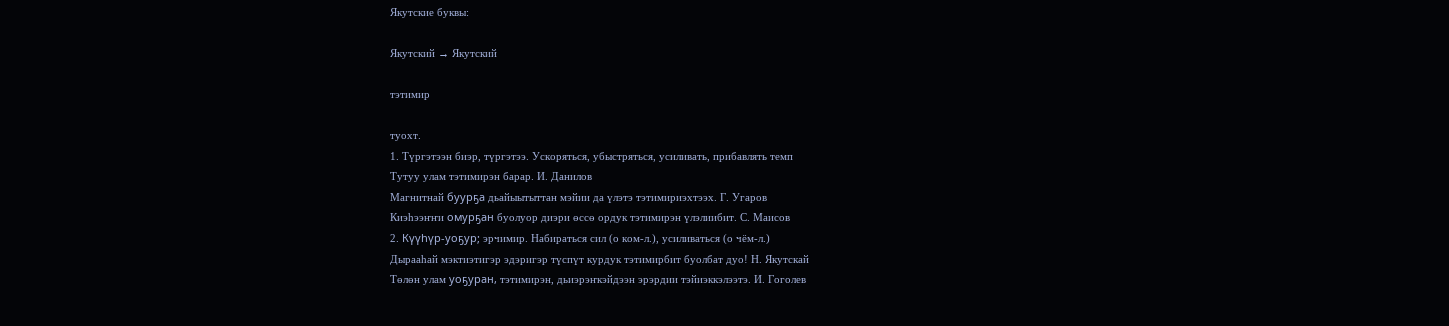Якутские буквы:

Якутский → Якутский

тэтимир

туохт.
1. Түргэтээн биэр, түргэтээ. Ускоряться, убыстряться, усиливать, прибавлять темп
Тутуу улам тэтимирэн барар. И. Данилов
Магнитнай буурҕа дьайыытыттан мэйии да үлэтэ тэтимириэхтээх. Г. Угаров
Киэһээҥҥи омурҕан буолуор диэри өссө ордук тэтимирэн үлэлиибит. С. Маисов
2. Күүһүр-уоҕур; эрчимир. Набираться сил (о ком-л.), усиливаться (о чём-л.)
Дырааһай мэктиэтигэр эдэригэр түспүт курдук тэтимирбит буолбат дуо! Н. Якутскай
Төлөн улам уоҕуран, тэтимирэн, дьиэрэҥкэйдээн эрэрдии тэйиэккэлээтэ. И. Гоголев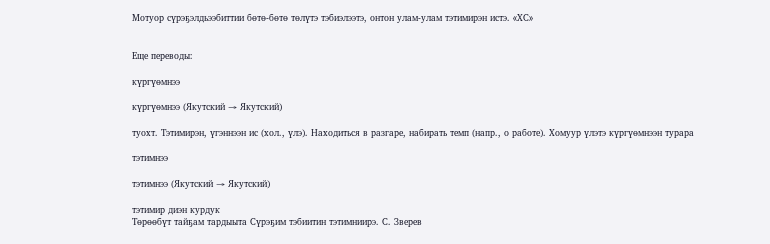Мотуор сүрэҕэлдьээбиттии бөтө-бөтө төлүтэ тэбиэлээтэ, онтон улам-улам тэтимирэн истэ. «ХС»


Еще переводы:

күргүөмнээ

күргүөмнээ (Якутский → Якутский)

туохт. Тэтимирэн, үгэннээн ис (хол., үлэ). Находиться в разгаре, набирать темп (напр., о работе). Хомуур үлэтэ күргүөмнээн турара

тэтимнээ

тэтимнээ (Якутский → Якутский)

тэтимир диэн курдук
Төрөөбүт тайҕам тардыыта Сүрэҕим тэбиитин тэтимниирэ. С. Зверев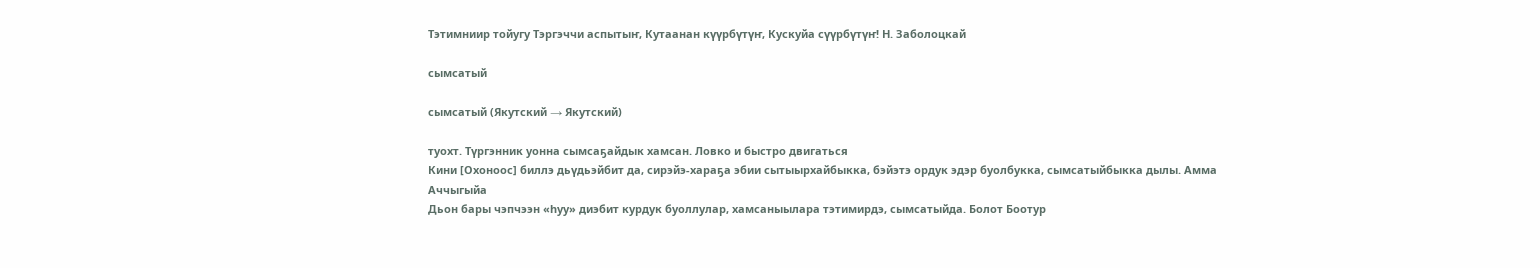Тэтимниир тойугу Тэргэччи аспытыҥ, Кутаанан күүрбүтүҥ, Кускуйа сүүрбүтүҥ! Н. Заболоцкай

сымсатый

сымсатый (Якутский → Якутский)

туохт. Түргэнник уонна сымсаҕайдык хамсан. Ловко и быстро двигаться
Кини [Охоноос] биллэ дьүдьэйбит да, сирэйэ-хараҕа эбии сытыырхайбыкка, бэйэтэ ордук эдэр буолбукка, сымсатыйбыкка дылы. Амма Аччыгыйа
Дьон бары чэпчээн «һуу» диэбит курдук буоллулар, хамсаныылара тэтимирдэ, сымсатыйда. Болот Боотур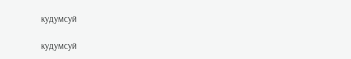кудумсуй

кудумсуй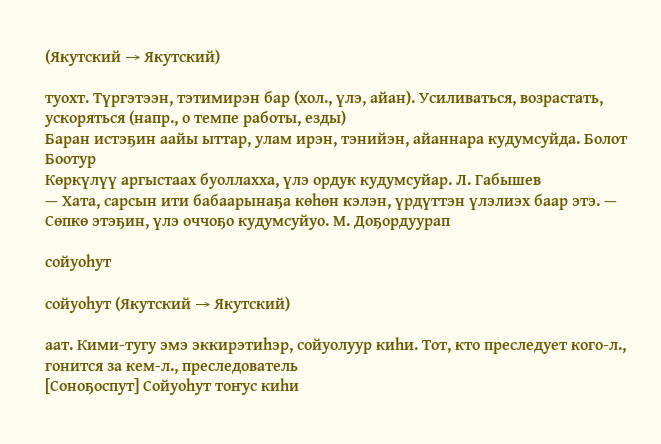(Якутский → Якутский)

туохт. Түргэтээн, тэтимирэн бар (хол., үлэ, айан). Усиливаться, возрастать, ускоряться (напр., о темпе работы, езды)
Баран истэҕин аайы ыттар, улам ирэн, тэнийэн, айаннара кудумсуйда. Болот Боотур
Көркүлүү аргыстаах буоллахха, үлэ ордук кудумсуйар. Л. Габышев
— Хата, сарсын ити бабаарынаҕа көһөн кэлэн, үрдүттэн үлэлиэх баар этэ. — Сөпкө этэҕин, үлэ оччоҕо кудумсуйуо. М. Доҕордуурап

сойуоһут

сойуоһут (Якутский → Якутский)

аат. Кими-тугу эмэ эккирэтиһэр, сойуолуур киһи. Тот, кто преследует кого-л., гонится за кем-л., преследователь
[Соноҕоспут] Сойуоһут тоҥус киһи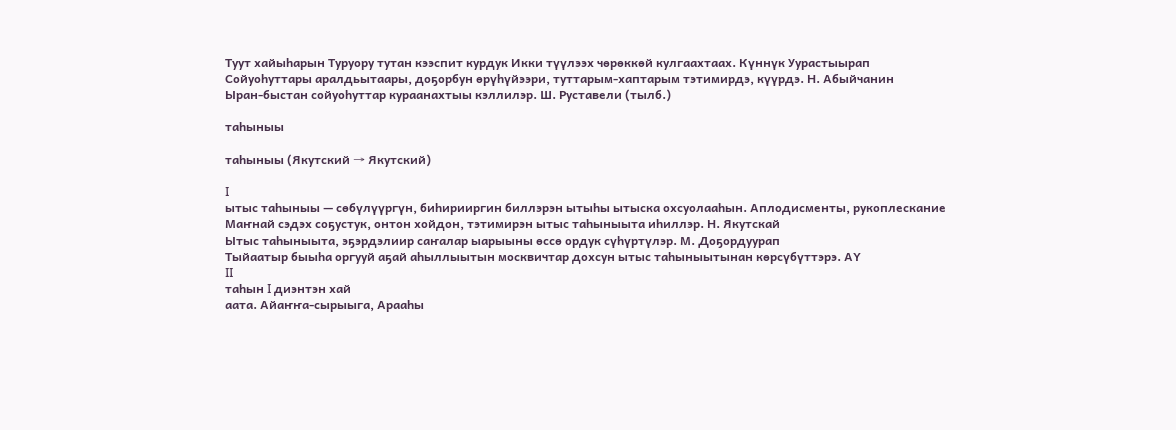Туут хайыһарын Туруору тутан кээспит курдук Икки түүлээх чөрөккөй кулгаахтаах. Күннүк Уурастыырап
Сойуоһуттары аралдьытаары, доҕорбун өрүһүйээри, туттарым-хаптарым тэтимирдэ, күүрдэ. Н. Абыйчанин
Ыран-быстан сойуоһуттар кураанахтыы кэллилэр. Ш. Руставели (тылб.)

таһыныы

таһыныы (Якутский → Якутский)

I
ытыс таһыныы — сөбүлүүргүн, биһирииргин биллэрэн ытыһы ытыска охсуолааһын. Аплодисменты, рукоплескание
Маҥнай сэдэх соҕустук, онтон хойдон, тэтимирэн ытыс таһыныыта иһиллэр. Н. Якутскай
Ытыс таһыныыта, эҕэрдэлиир саҥалар ыарыыны өссө ордук сүһүртүлэр. М. Доҕордуурап
Тыйаатыр быыһа оргууй аҕай аһыллыытын москвичтар дохсун ытыс таһыныытынан көрсүбүттэрэ. АҮ
II
таһын I диэнтэн хай
аата. Айаҥҥа-сырыыга, Арааһы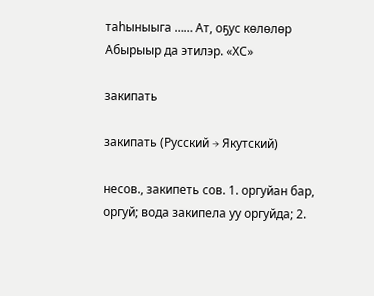таһыныыга …… Ат, оҕус көлөлөр Абырыыр да этилэр. «ХС»

закипать

закипать (Русский → Якутский)

несов., закипеть сов. 1. оргуйан бар, оргуй; вода закипела уу оргуйда; 2.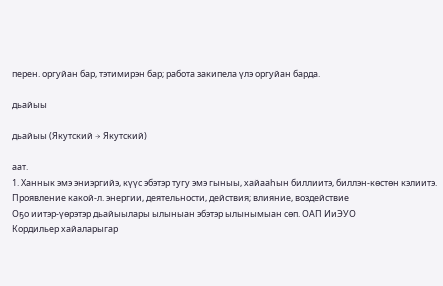перен. оргуйан бар, тэтимирэн бар; работа закипела үлэ оргуйан барда.

дьайыы

дьайыы (Якутский → Якутский)

аат.
1. Ханнык эмэ эниэргийэ, күүс эбэтэр тугу эмэ гыныы, хайааһын биллиитэ, биллэн-көстөн кэлиитэ. Проявление какой-л. энергии, деятельности, действия; влияние, воздействие
Оҕо иитэр-үөрэтэр дьайыылары ылыныан эбэтэр ылынымыан сөп. ОАП ИиЭУО
Кордильер хайаларыгар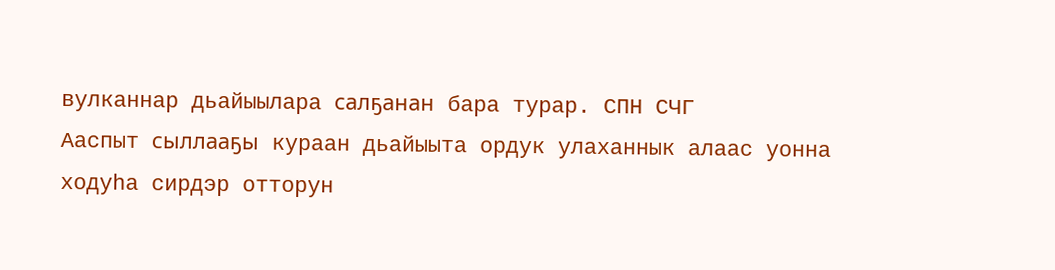вулканнар дьайыылара салҕанан бара турар. СПН СЧГ
Ааспыт сыллааҕы кураан дьайыыта ордук улаханнык алаас уонна ходуһа сирдэр отторун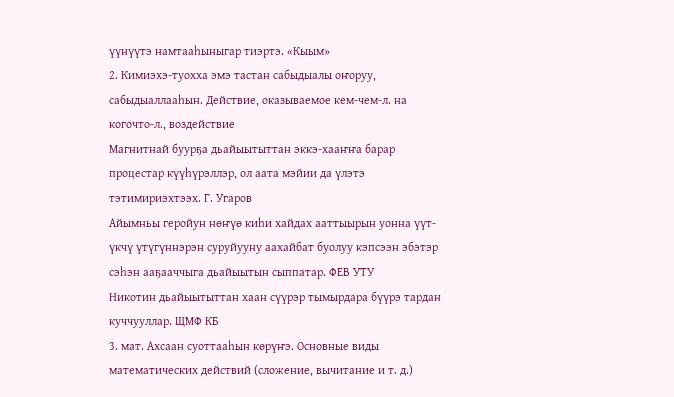үүнүүтэ намтааһыныгар тиэртэ. «Кыым»
2. Кимиэхэ-туохха эмэ тастан сабыдыалы оҥоруу, сабыдыаллааһын. Действие, оказываемое кем-чем-л. на когочто-л., воздействие
Магнитнай буурҕа дьайыытыттан эккэ-хааҥҥа барар процестар күүһүрэллэр, ол аата мэйии да үлэтэ тэтимириэхтээх. Г. Угаров
Айымньы геройун нөҥүө киһи хайдах ааттыырын уонна үүт-үкчү үтүгүннэрэн суруйууну аахайбат буолуу кэпсээн эбэтэр сэһэн ааҕааччыга дьайыытын сыппатар. ФЕВ УТУ
Никотин дьайыытыттан хаан сүүрэр тымырдара бүүрэ тардан куччууллар. ЩМФ КБ
3. мат. Ахсаан суоттааһын көрүҥэ. Основные виды математических действий (сложение, вычитание и т. д.)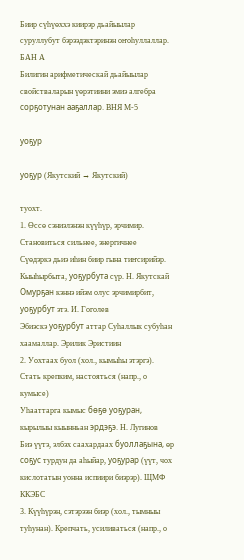Биир сүһүөххэ киирэр дьайыылар суруллубут бэрээдэктэринэн оҥоһуллаллар. БАН А
Билигин арифметическай дьайыылар свойстваларын үөрэтиини эмиэ алгебра сорҕотунан ааҕаллар. ВНЯ М-5

уоҕур

уоҕур (Якутский → Якутский)

туохт.
1. Өссө сэниэлэнэн күүһүр, эрчимир. Становиться сильнее, энергичнее
Сүөдэркэ дьиэ иһин биир гына тиҥсирийэр. Кыыһырбыта, уоҕурбута сүр. Н. Якутскай
Омурҕан кэннэ ийэм олус эрчимирбит, уоҕурбут этэ. И. Гоголев
Эбиэскэ уоҕурбут аттар Суһаллык субуһан хаамаллар. Эрилик Эристиин
2. Уохтаах буол (хол., кымыһы этэргэ). Стать крепким, настояться (напр., о кумысе)
Уһааттарга кымыс бөҕө уоҕуран, кырылыы кыынньан эрдэҕэ. Н. Лугинов
Биэ үүтэ, элбэх саахардаах буоллаҕына, өр соҕус турдун да аһыйар, уоҕурар (үүт, чох кислотатын уонна испиири биэрэр). ЩМФ ККЭБС
3. Күүһүрэн, сэтэрээн биэр (хол., тымныы туһунан). Крепчать, усиливаться (напр., о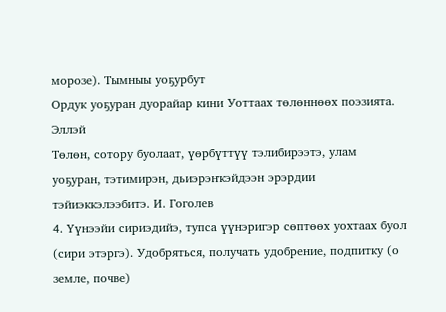морозе). Тымныы уоҕурбут
Ордук уоҕуран дуорайар кини Уоттаах төлөннөөх поэзията. Эллэй
Төлөн, сотору буолаат, үөрбүттүү тэлибирээтэ, улам уоҕуран, тэтимирэн, дьиэрэҥкэйдээн эрэрдии тэйиэккэлээбитэ. И. Гоголев
4. Үүнээйи сириэдийэ, тупса үүнэригэр сөптөөх уохтаах буол (сири этэргэ). Удобряться, получать удобрение, подпитку (о земле, почве)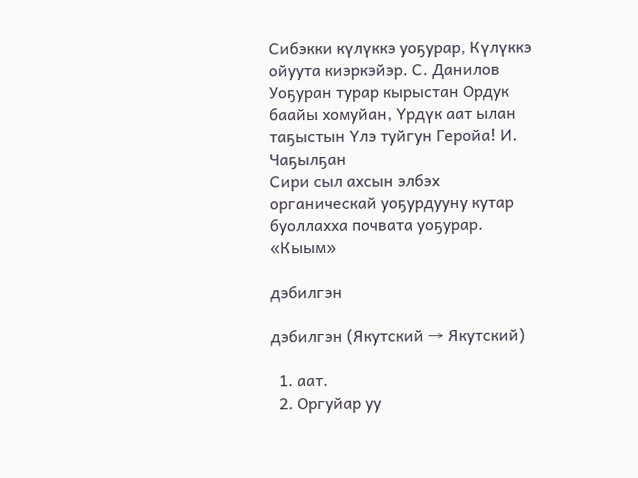Сибэкки күлүккэ уоҕурар, Күлүккэ ойуута киэркэйэр. С. Данилов
Уоҕуран турар кырыстан Ордук баайы хомуйан, Үрдүк аат ылан таҕыстын Үлэ туйгун Геройа! И. Чаҕылҕан
Сири сыл ахсын элбэх органическай уоҕурдууну кутар буоллахха почвата уоҕурар. «Кыым»

дэбилгэн

дэбилгэн (Якутский → Якутский)

  1. аат.
  2. Оргуйар уу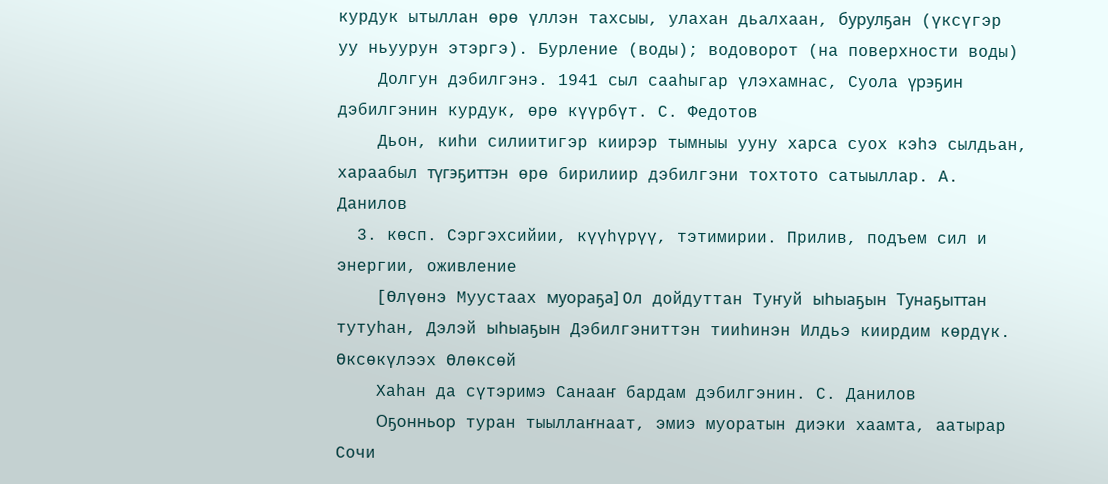курдук ытыллан өрө үллэн тахсыы, улахан дьалхаан, бурулҕан (үксүгэр уу ньуурун этэргэ). Бурление (воды); водоворот (на поверхности воды)
    Долгун дэбилгэнэ. 1941 сыл сааһыгар үлэхамнас, Суола үрэҕин дэбилгэнин курдук, өрө күүрбүт. С. Федотов
    Дьон, киһи силиитигэр киирэр тымныы ууну харса суох кэһэ сылдьан, хараабыл түгэҕиттэн өрө бирилиир дэбилгэни тохтото сатыыллар. А. Данилов
  3. көсп. Сэргэхсийии, күүһүрүү, тэтимирии. Прилив, подъем сил и энергии, оживление
    [Өлүөнэ Муустаах муораҕа] Ол дойдуттан Туҥуй ыһыаҕын Тунаҕыттан тутуһан, Дэлэй ыһыаҕын Дэбилгэниттэн тииһинэн Илдьэ киирдим көрдүк. Өксөкүлээх Өлөксөй
    Хаһан да сүтэримэ Санааҥ бардам дэбилгэнин. С. Данилов
    Оҕонньор туран тыыллаҥнаат, эмиэ муоратын диэки хаамта, аатырар Сочи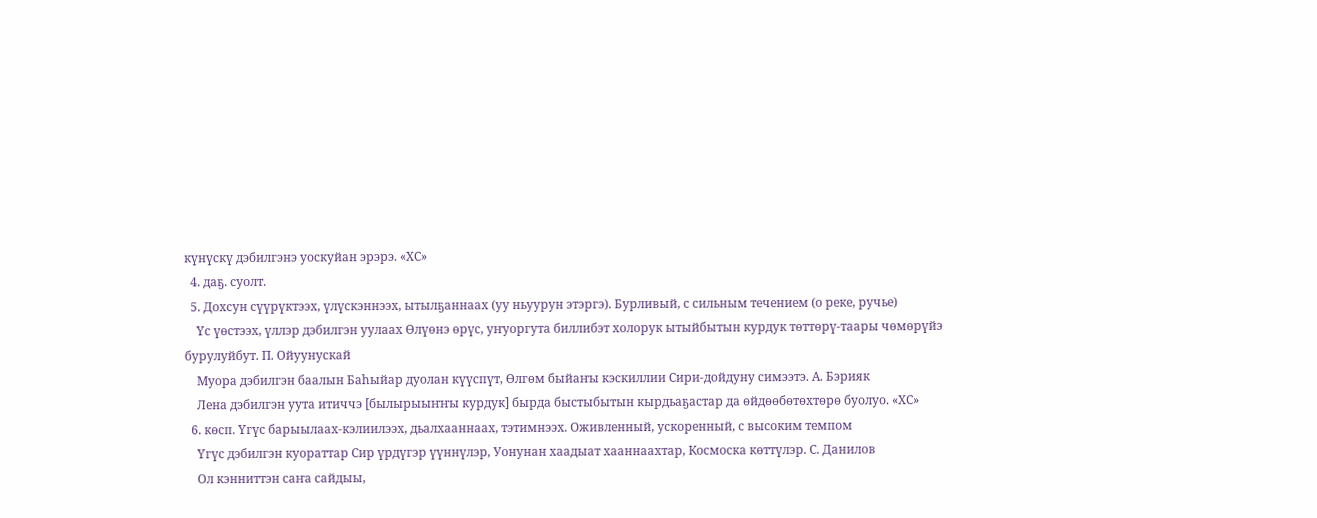күнүскү дэбилгэнэ уоскуйан эрэрэ. «ХС»
  4. даҕ. суолт.
  5. Дохсун сүүрүктээх, үлүскэннээх, ытылҕаннаах (уу ньуурун этэргэ). Бурливый, с сильным течением (о реке, ручье)
    Үс үөстээх, үллэр дэбилгэн уулаах Өлүөнэ өрүс, уҥуоргута биллибэт холорук ытыйбытын курдук төттөрү-таары чөмөрүйэ бурулуйбут. П. Ойуунускай
    Муора дэбилгэн баалын Баһыйар дуолан күүспүт, Өлгөм быйаҥы кэскиллии Сири-дойдуну симээтэ. А. Бэрияк
    Лена дэбилгэн уута итиччэ [былырыыҥҥы курдук] бырда быстыбытын кырдьаҕастар да өйдөөбөтөхтөрө буолуо. «ХС»
  6. көсп. Үгүс барыылаах-кэлиилээх, дьалхааннаах, тэтимнээх. Оживленный, ускоренный, с высоким темпом
    Үгүс дэбилгэн куораттар Сир үрдүгэр үүннүлэр, Уонунан хаадыат хааннаахтар, Космоска көттүлэр. С. Данилов
    Ол кэнниттэн саҥа сайдыы,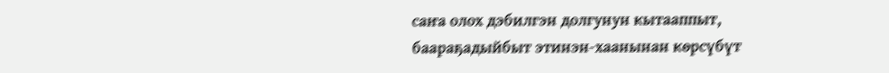саҥа олох дэбилгэн долгунун кытааппыт, баараҕадыйбыт этинэн-хаанынан көрсүбүт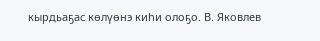кырдьаҕас көлүөнэ киһи олоҕо. В. Яковлев